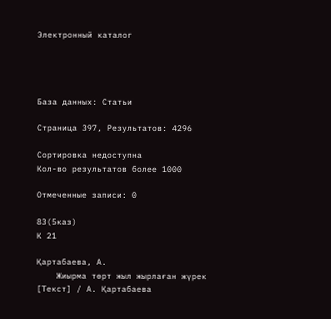Электронный каталог




База данных: Статьи

Страница 397, Результатов: 4296

Сортировка недоступна
Кол-во результатов более 1000

Отмеченные записи: 0

83(5каз)
К 21

Қартабаева, А.
    Жиырма төрт жыл жырлаған жүрек [Текст] / А. Қартабаева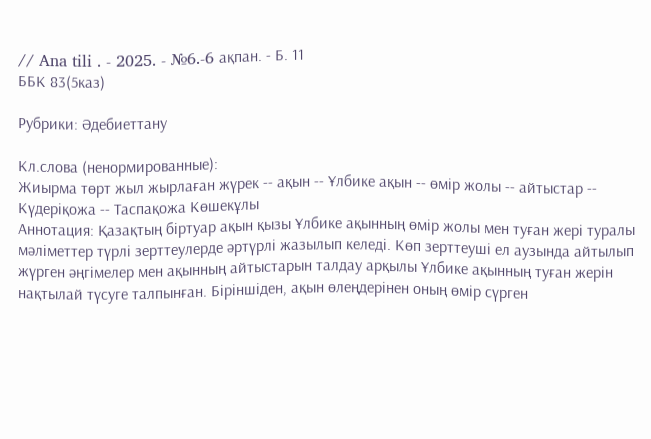// Ana tili . - 2025. - №6.-6 ақпан. - Б. 11
ББК 83(5каз)

Рубрики: Әдебиеттану

Кл.слова (ненормированные):
Жиырма төрт жыл жырлаған жүрек -- ақын -- Ұлбике ақын -- өмiр жолы -- айтыстар -- Күдерiқожа -- Таспақожа Көшекұлы
Аннотация: Қазақтың бiртуар ақын қызы Ұлбике ақынның өмiр жолы мен туған жерi туралы мәліметтер түрлі зерттеулерде әртүрлi жазылып келедi. Көп зерттеуші ел аузында айтылып жүрген әңгiмелер мен ақынның айтыстарын талдау арқылы Ұлбике ақынның туған жерiн нақтылай түсуге талпынған. Бiрiншiден, ақын өлеңдерiнен оның өмiр сүрген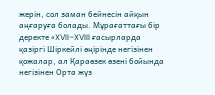жерiн, сол заман бейнесiн айқын аңғаруға болады. Мұрағаттағы бiр деректе «XVII–XVIII ғасырларда қазiргi Шiркейлi өңiрiнде негiзiнен қожалар, ал Қараөзек өзенi бойында негiзiнен Орта жүз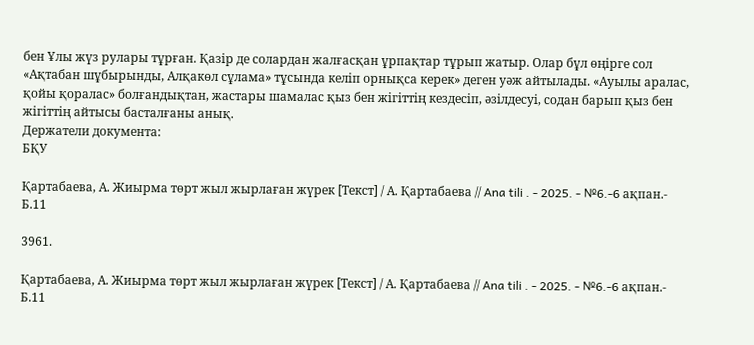бен Ұлы жүз рулары тұрған. Қазiр де солардан жалғасқан ұрпақтар тұрып жатыр. Олар бұл өңiрге сол «Ақтабан шұбырынды, Алқакөл сұлама» тұсында келiп орнықса керек» деген уәж айтылады. «Ауылы аралас, қойы қоралас» болғандықтан, жастары шамалас қыз бен жiгiттiң кездесiп, әзiлдесуi, содан барып қыз бен жiгiттiң айтысы басталғаны анық.
Держатели документа:
БҚУ

Қартабаева, А. Жиырма төрт жыл жырлаған жүрек [Текст] / А. Қартабаева // Ana tili . - 2025. - №6.-6 ақпан.- Б.11

3961.

Қартабаева, А. Жиырма төрт жыл жырлаған жүрек [Текст] / А. Қартабаева // Ana tili . - 2025. - №6.-6 ақпан.- Б.11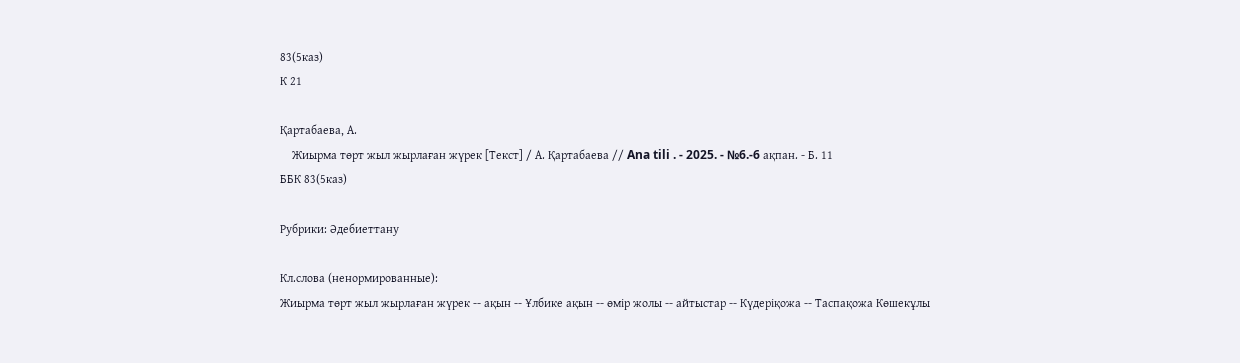83(5каз)
К 21

Қартабаева, А.
    Жиырма төрт жыл жырлаған жүрек [Текст] / А. Қартабаева // Ana tili . - 2025. - №6.-6 ақпан. - Б. 11
ББК 83(5каз)

Рубрики: Әдебиеттану

Кл.слова (ненормированные):
Жиырма төрт жыл жырлаған жүрек -- ақын -- Ұлбике ақын -- өмiр жолы -- айтыстар -- Күдерiқожа -- Таспақожа Көшекұлы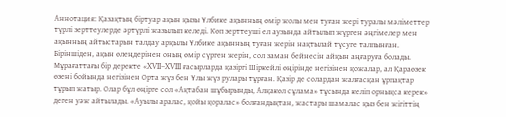Аннотация: Қазақтың бiртуар ақын қызы Ұлбике ақынның өмiр жолы мен туған жерi туралы мәліметтер түрлі зерттеулерде әртүрлi жазылып келедi. Көп зерттеуші ел аузында айтылып жүрген әңгiмелер мен ақынның айтыстарын талдау арқылы Ұлбике ақынның туған жерiн нақтылай түсуге талпынған. Бiрiншiден, ақын өлеңдерiнен оның өмiр сүрген жерiн, сол заман бейнесiн айқын аңғаруға болады. Мұрағаттағы бiр деректе «XVII–XVIII ғасырларда қазiргi Шiркейлi өңiрiнде негiзiнен қожалар, ал Қараөзек өзенi бойында негiзiнен Орта жүз бен Ұлы жүз рулары тұрған. Қазiр де солардан жалғасқан ұрпақтар тұрып жатыр. Олар бұл өңiрге сол «Ақтабан шұбырынды, Алқакөл сұлама» тұсында келiп орнықса керек» деген уәж айтылады. «Ауылы аралас, қойы қоралас» болғандықтан, жастары шамалас қыз бен жiгiттiң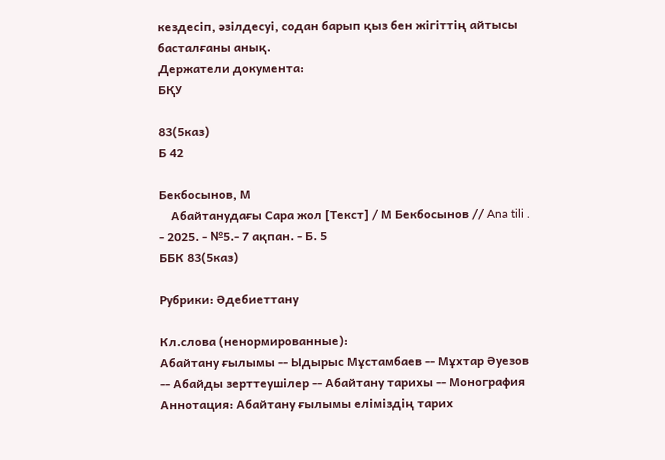кездесiп, әзiлдесуi, содан барып қыз бен жiгiттiң айтысы басталғаны анық.
Держатели документа:
БҚУ

83(5каз)
Б 42

Бекбосынов, М
    Абайтанудағы Сара жол [Текст] / М Бекбосынов // Ana tili . - 2025. - №5.- 7 ақпан. - Б. 5
ББК 83(5каз)

Рубрики: Әдебиеттану

Кл.слова (ненормированные):
Абайтану ғылымы -- Ыдырыс Мұстамбаев -- Мұхтар Әуезов -- Абайды зерттеушілер -- Абайтану тарихы -- Монография
Аннотация: Абайтану ғылымы еліміздің тарих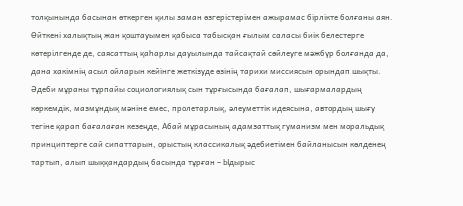толқынында басынан өткерген қилы заман өзгерістерімен ажырамас бірлікте болғаны аян. Өйткені халықтың жан қоштауымен қабыса табысқан ғылым саласы биік белестерге көтерілгенде де, саясаттың қаһарлы дауылында тайсақтай сөйлеуге мәжбүр болғанда да, дана хакімнің асыл ойларын кейінге жеткізуде өзінің тарихи миссиясын орындап шықты. Әдеби мұраны тұрпайы социологиялық сын тұрғысында бағалап, шығармалардың көркемдік, мазмұндық мәніне емес, пролетарлық, әлеуметтік идеясына, автордың шығу тегіне қарап бағалаған кезеңде, Абай мұрасының адамзаттық гуманизм мен моральдық принциптерге сай сипаттарын, орыстың классикалық әдебиетімен байланысын көлденең тартып, алып шыққандардың басында тұрған – Ыдырыс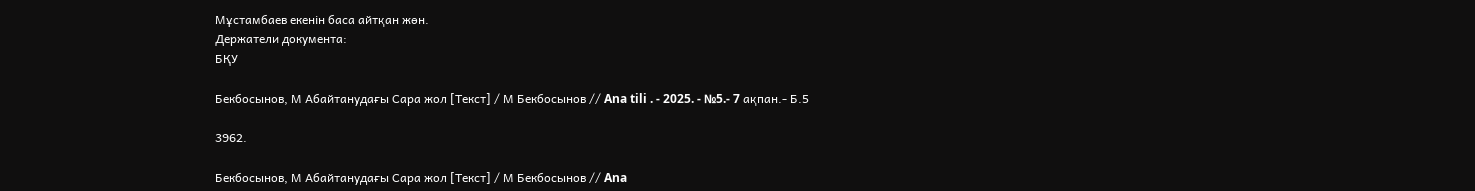Мұстамбаев екенін баса айтқан жөн.
Держатели документа:
БҚУ

Бекбосынов, М Абайтанудағы Сара жол [Текст] / М Бекбосынов // Ana tili . - 2025. - №5.- 7 ақпан.- Б.5

3962.

Бекбосынов, М Абайтанудағы Сара жол [Текст] / М Бекбосынов // Ana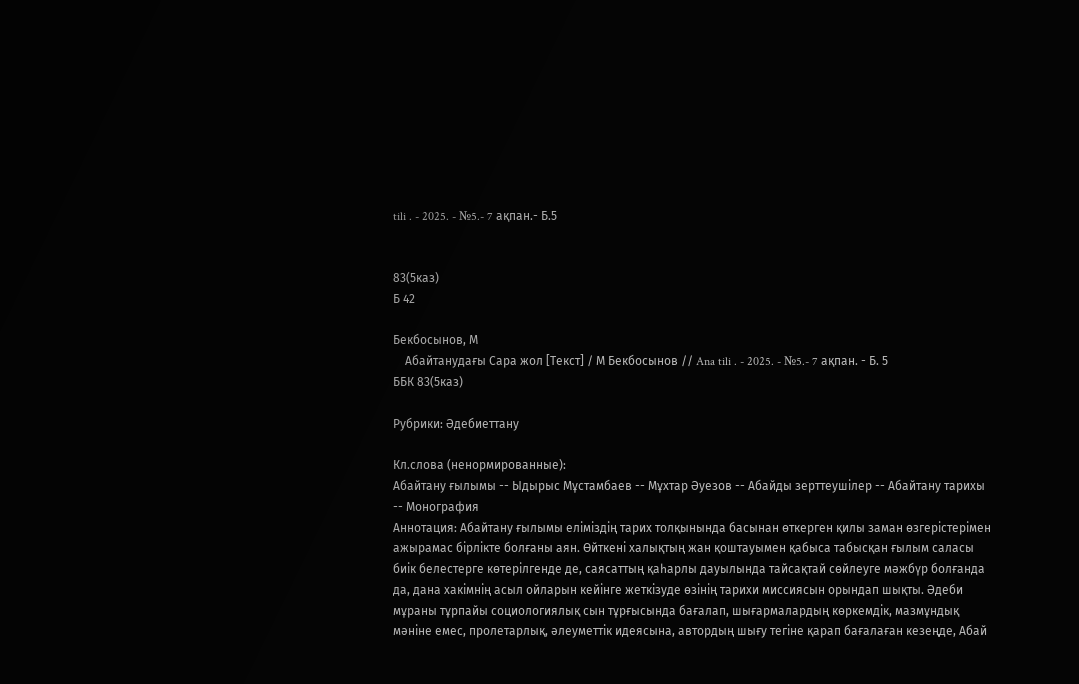tili . - 2025. - №5.- 7 ақпан.- Б.5


83(5каз)
Б 42

Бекбосынов, М
    Абайтанудағы Сара жол [Текст] / М Бекбосынов // Ana tili . - 2025. - №5.- 7 ақпан. - Б. 5
ББК 83(5каз)

Рубрики: Әдебиеттану

Кл.слова (ненормированные):
Абайтану ғылымы -- Ыдырыс Мұстамбаев -- Мұхтар Әуезов -- Абайды зерттеушілер -- Абайтану тарихы -- Монография
Аннотация: Абайтану ғылымы еліміздің тарих толқынында басынан өткерген қилы заман өзгерістерімен ажырамас бірлікте болғаны аян. Өйткені халықтың жан қоштауымен қабыса табысқан ғылым саласы биік белестерге көтерілгенде де, саясаттың қаһарлы дауылында тайсақтай сөйлеуге мәжбүр болғанда да, дана хакімнің асыл ойларын кейінге жеткізуде өзінің тарихи миссиясын орындап шықты. Әдеби мұраны тұрпайы социологиялық сын тұрғысында бағалап, шығармалардың көркемдік, мазмұндық мәніне емес, пролетарлық, әлеуметтік идеясына, автордың шығу тегіне қарап бағалаған кезеңде, Абай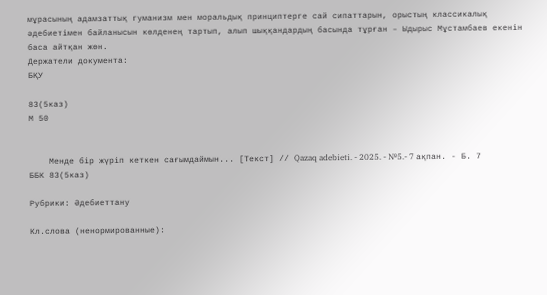мұрасының адамзаттық гуманизм мен моральдық принциптерге сай сипаттарын, орыстың классикалық әдебиетімен байланысын көлденең тартып, алып шыққандардың басында тұрған – Ыдырыс Мұстамбаев екенін баса айтқан жөн.
Держатели документа:
БҚУ

83(5каз)
М 50


    Менде бір жүріп кеткен сағымдаймын... [Текст] // Qazaq adebieti. - 2025. - №5.- 7 ақпан. - Б. 7
ББК 83(5каз)

Рубрики: Әдебиеттану

Кл.слова (ненормированные):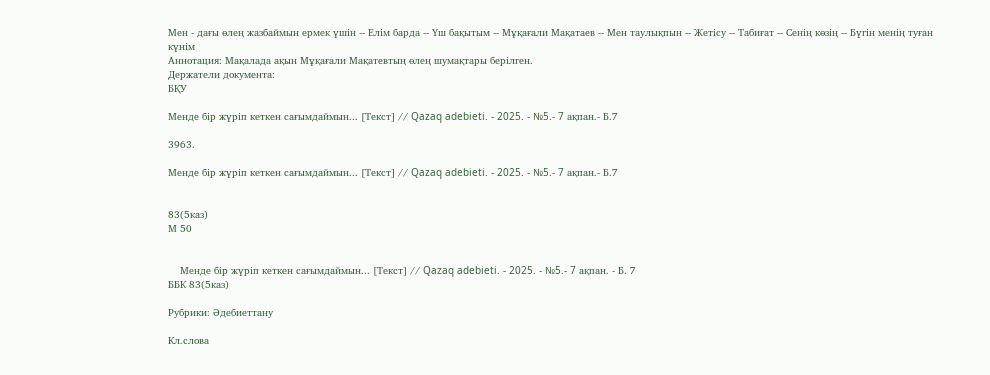Мен - дағы өлең жазбаймын ермек үшін -- Елім барда -- Үш бақытым -- Мұқағали Мақатаев -- Мен таулықпын -- Жетісу -- Табиғат -- Сенің көзің -- Бүгін менің туған күнім
Аннотация: Мақалада ақын Мұқағали Мақатевтың өлең шумақтары берілген.
Держатели документа:
БҚУ

Менде бір жүріп кеткен сағымдаймын... [Текст] // Qazaq adebieti. - 2025. - №5.- 7 ақпан.- Б.7

3963.

Менде бір жүріп кеткен сағымдаймын... [Текст] // Qazaq adebieti. - 2025. - №5.- 7 ақпан.- Б.7


83(5каз)
М 50


    Менде бір жүріп кеткен сағымдаймын... [Текст] // Qazaq adebieti. - 2025. - №5.- 7 ақпан. - Б. 7
ББК 83(5каз)

Рубрики: Әдебиеттану

Кл.слова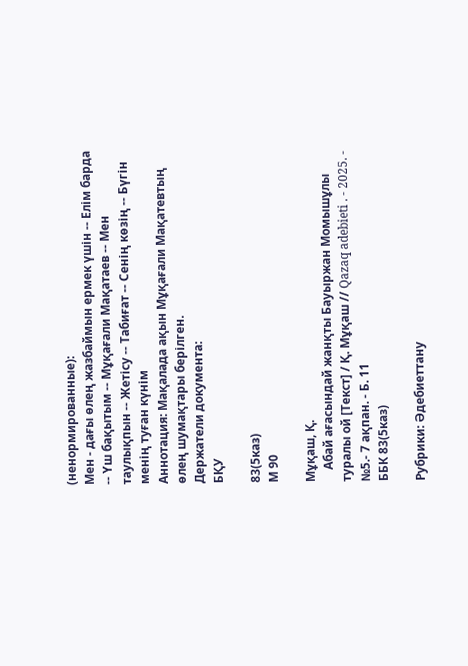(ненормированные):
Мен - дағы өлең жазбаймын ермек үшін -- Елім барда -- Үш бақытым -- Мұқағали Мақатаев -- Мен таулықпын -- Жетісу -- Табиғат -- Сенің көзің -- Бүгін менің туған күнім
Аннотация: Мақалада ақын Мұқағали Мақатевтың өлең шумақтары берілген.
Держатели документа:
БҚУ

83(5каз)
М 90

Мұқаш, Қ.
    Абай ағасындай жанқты Бауыржан Момышұлы туралы ой [Текст] / Қ. Мұқаш // Qazaq adebieti . - 2025. - №5.- 7 ақпан. - Б. 11
ББК 83(5каз)

Рубрики: Әдебиеттану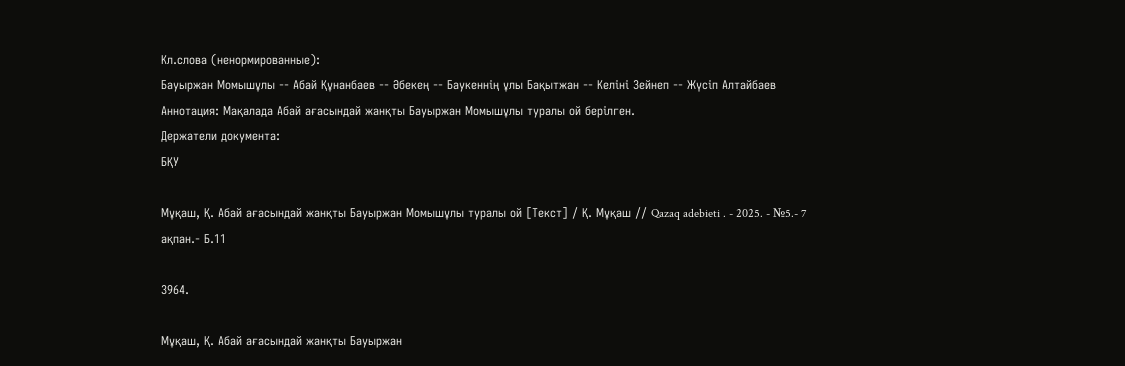Кл.слова (ненормированные):
Бауыржан Момышұлы -- Абай Құнанбаев -- Әбекең -- Баукеннің ұлы Бақытжан -- Келіні Зейнеп -- Жүсіп Алтайбаев
Аннотация: Мақалада Абай ағасындай жанқты Бауыржан Момышұлы туралы ой берілген.
Держатели документа:
БҚУ

Мұқаш, Қ. Абай ағасындай жанқты Бауыржан Момышұлы туралы ой [Текст] / Қ. Мұқаш // Qazaq adebieti . - 2025. - №5.- 7 ақпан.- Б.11

3964.

Мұқаш, Қ. Абай ағасындай жанқты Бауыржан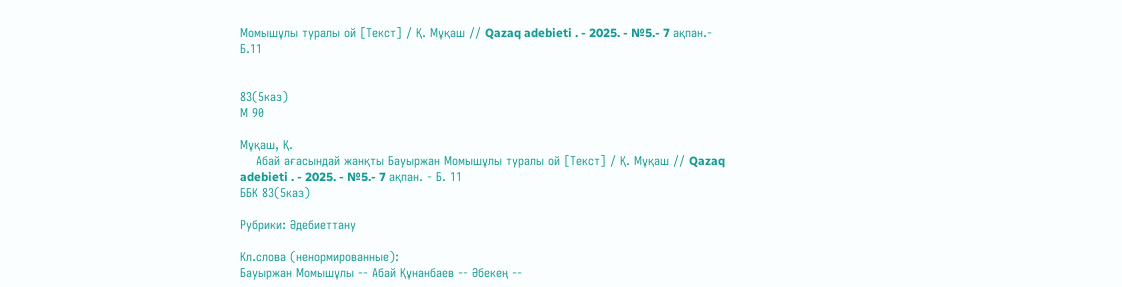Момышұлы туралы ой [Текст] / Қ. Мұқаш // Qazaq adebieti . - 2025. - №5.- 7 ақпан.- Б.11


83(5каз)
М 90

Мұқаш, Қ.
    Абай ағасындай жанқты Бауыржан Момышұлы туралы ой [Текст] / Қ. Мұқаш // Qazaq adebieti . - 2025. - №5.- 7 ақпан. - Б. 11
ББК 83(5каз)

Рубрики: Әдебиеттану

Кл.слова (ненормированные):
Бауыржан Момышұлы -- Абай Құнанбаев -- Әбекең --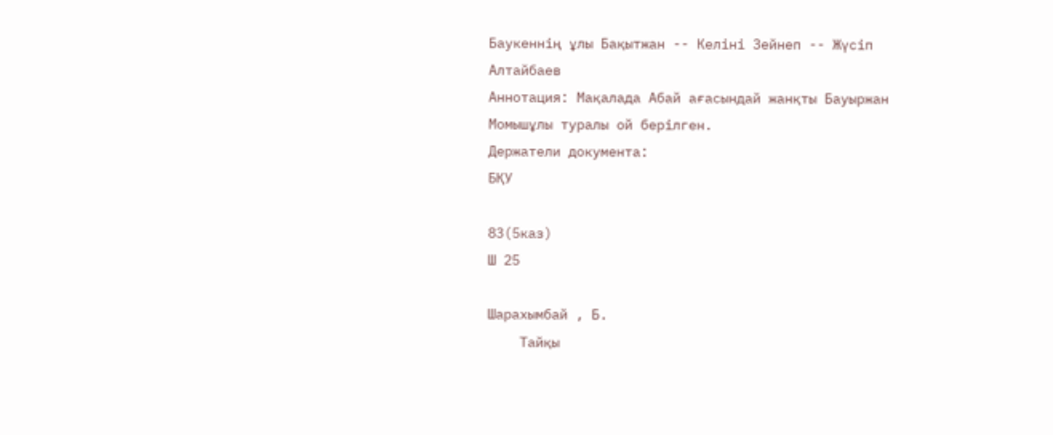Баукеннің ұлы Бақытжан -- Келіні Зейнеп -- Жүсіп Алтайбаев
Аннотация: Мақалада Абай ағасындай жанқты Бауыржан Момышұлы туралы ой берілген.
Держатели документа:
БҚУ

83(5каз)
Ш 25

Шарахымбай , Б.
    Тайқы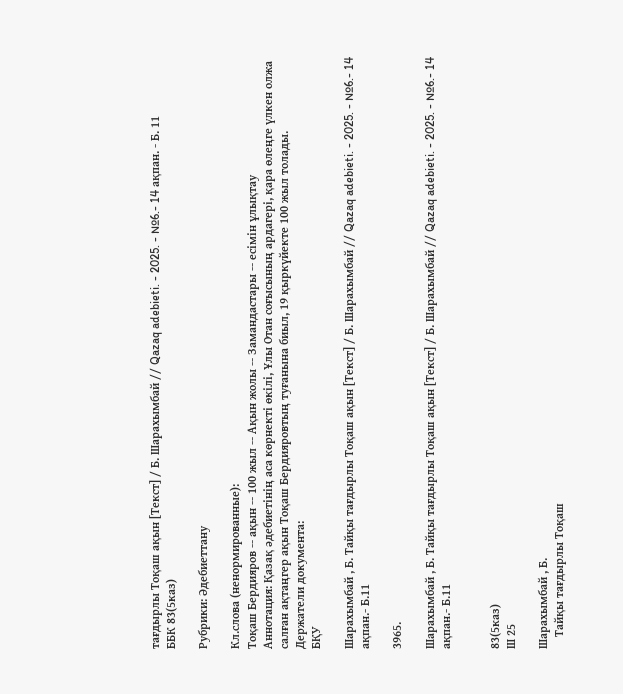тағдырлы Тоқаш ақын [Текст] / Б. Шарахымбай // Qazaq adebieti. - 2025. - №6.- 14 ақпан. - Б. 11
ББК 83(5каз)

Рубрики: Әдебиеттану

Кл.слова (ненормированные):
Тоқаш Бердияров -- ақын -- 100 жыл -- Ақын жолы -- Замандастары -- есімін ұлықтау
Аннотация: Қазақ әдебиетінің аса көрнекті өкілі, Ұлы Отан соғысының ардагері, қара өлеңге үлкен олжа салған ақтаңгер ақын Тоқаш Бердияровтың туғанына биыл, 19 қыркүйекте 100 жыл толады.
Держатели документа:
БҚУ

Шарахымбай , Б. Тайқы тағдырлы Тоқаш ақын [Текст] / Б. Шарахымбай // Qazaq adebieti. - 2025. - №6.- 14 ақпан.- Б.11

3965.

Шарахымбай , Б. Тайқы тағдырлы Тоқаш ақын [Текст] / Б. Шарахымбай // Qazaq adebieti. - 2025. - №6.- 14 ақпан.- Б.11


83(5каз)
Ш 25

Шарахымбай , Б.
    Тайқы тағдырлы Тоқаш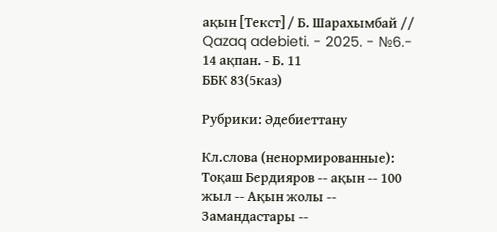ақын [Текст] / Б. Шарахымбай // Qazaq adebieti. - 2025. - №6.- 14 ақпан. - Б. 11
ББК 83(5каз)

Рубрики: Әдебиеттану

Кл.слова (ненормированные):
Тоқаш Бердияров -- ақын -- 100 жыл -- Ақын жолы -- Замандастары --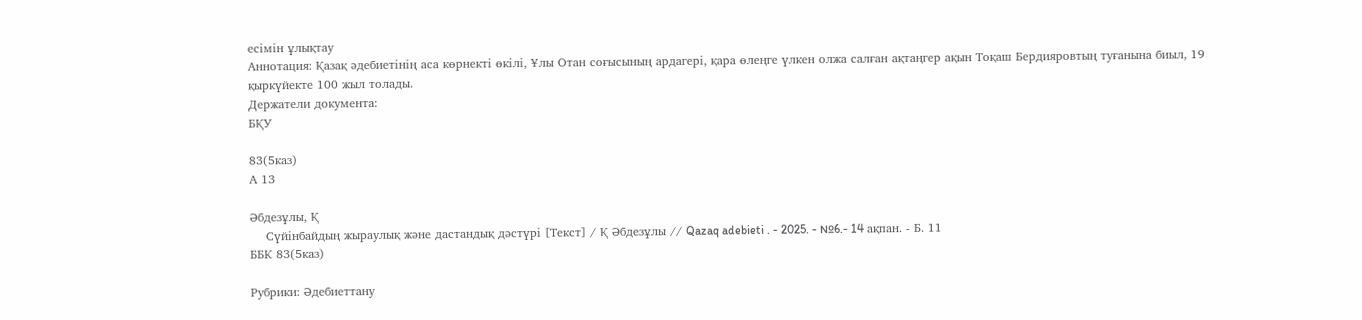есімін ұлықтау
Аннотация: Қазақ әдебиетінің аса көрнекті өкілі, Ұлы Отан соғысының ардагері, қара өлеңге үлкен олжа салған ақтаңгер ақын Тоқаш Бердияровтың туғанына биыл, 19 қыркүйекте 100 жыл толады.
Держатели документа:
БҚУ

83(5каз)
А 13

Әбдезұлы, Қ
    Сүйінбайдың жыраулық және дастандық дәстүрі [Текст] / Қ Әбдезұлы // Qazaq adebieti . - 2025. - №6.- 14 ақпан. - Б. 11
ББК 83(5каз)

Рубрики: Әдебиеттану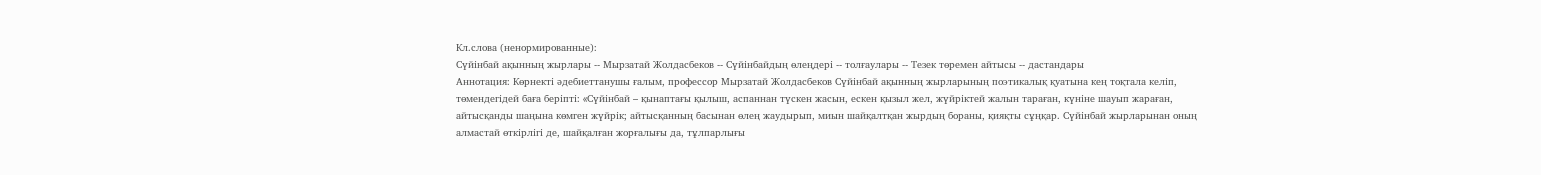Кл.слова (ненормированные):
Сүйінбай ақынның жырлары -- Мырзатай Жолдасбеков -- Сүйінбайдың өлеңдері -- толғаулары -- Тезек төремен айтысы -- дастандары
Аннотация: Көрнекті әдебиеттанушы ғалым, профессор Мырзатай Жолдасбеков Сүйінбай ақынның жырларының поэтикалық қуатына кең тоқтала келіп, төмендегідей баға беріпті: «Сүйінбай – қынаптағы қылыш, аспаннан түскен жасын, ескен қызыл жел, жүйріктей жалын тараған, күніне шауып жараған, айтысқанды шаңына көмген жүйрік; айтысқанның басынан өлең жаудырып, миын шайқалтқан жырдың бораны, қияқты сұңқар. Сүйінбай жырларынан оның алмастай өткірлігі де, шайқалған жорғалығы да, тұлпарлығы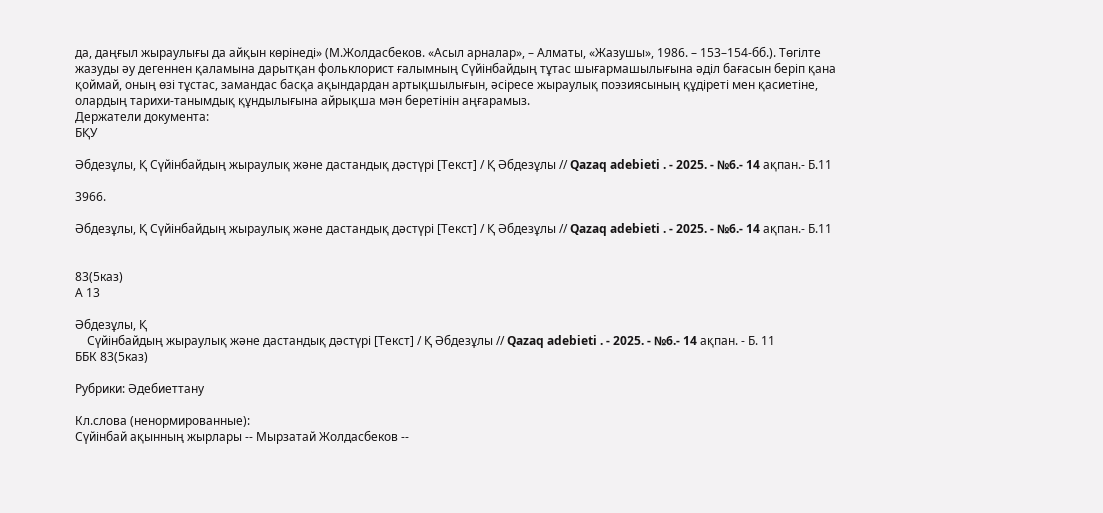да, даңғыл жыраулығы да айқын көрінеді» (М.Жолдасбеков. «Асыл арналар», – Алматы, «Жазушы», 1986. – 153–154-бб.). Төгілте жазуды әу дегеннен қаламына дарытқан фольклорист ғалымның Сүйінбайдың тұтас шығармашылығына әділ бағасын беріп қана қоймай, оның өзі тұстас, замандас басқа ақындардан артықшылығын, әсіресе жыраулық поэзиясының құдіреті мен қасиетіне, олардың тарихи-танымдық құндылығына айрықша мән беретінін аңғарамыз.
Держатели документа:
БҚУ

Әбдезұлы, Қ Сүйінбайдың жыраулық және дастандық дәстүрі [Текст] / Қ Әбдезұлы // Qazaq adebieti . - 2025. - №6.- 14 ақпан.- Б.11

3966.

Әбдезұлы, Қ Сүйінбайдың жыраулық және дастандық дәстүрі [Текст] / Қ Әбдезұлы // Qazaq adebieti . - 2025. - №6.- 14 ақпан.- Б.11


83(5каз)
А 13

Әбдезұлы, Қ
    Сүйінбайдың жыраулық және дастандық дәстүрі [Текст] / Қ Әбдезұлы // Qazaq adebieti . - 2025. - №6.- 14 ақпан. - Б. 11
ББК 83(5каз)

Рубрики: Әдебиеттану

Кл.слова (ненормированные):
Сүйінбай ақынның жырлары -- Мырзатай Жолдасбеков --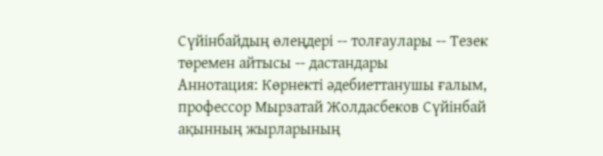Сүйінбайдың өлеңдері -- толғаулары -- Тезек төремен айтысы -- дастандары
Аннотация: Көрнекті әдебиеттанушы ғалым, профессор Мырзатай Жолдасбеков Сүйінбай ақынның жырларының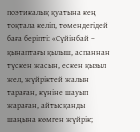поэтикалық қуатына кең тоқтала келіп, төмендегідей баға беріпті: «Сүйінбай – қынаптағы қылыш, аспаннан түскен жасын, ескен қызыл жел, жүйріктей жалын тараған, күніне шауып жараған, айтысқанды шаңына көмген жүйрік;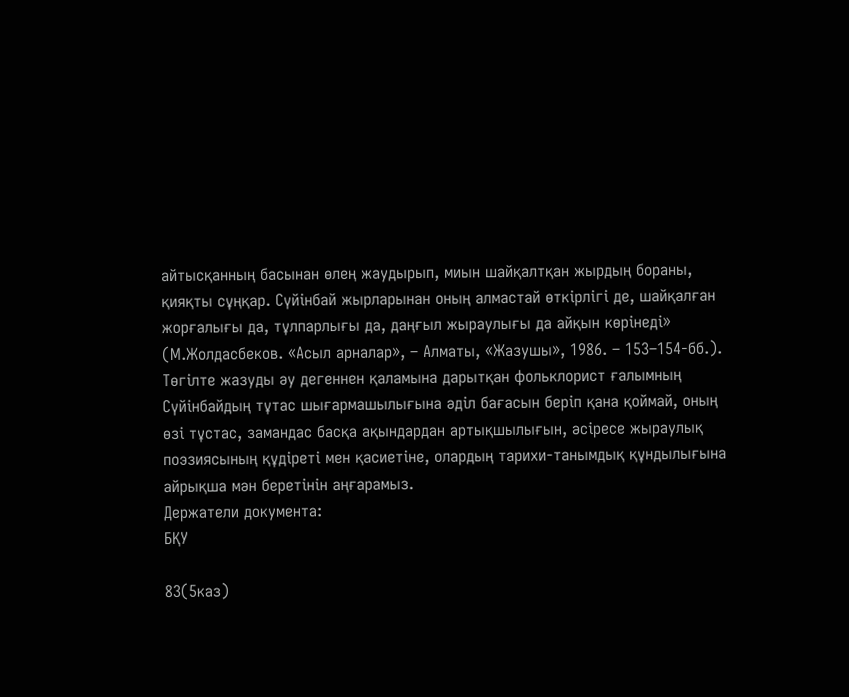айтысқанның басынан өлең жаудырып, миын шайқалтқан жырдың бораны, қияқты сұңқар. Сүйінбай жырларынан оның алмастай өткірлігі де, шайқалған жорғалығы да, тұлпарлығы да, даңғыл жыраулығы да айқын көрінеді» (М.Жолдасбеков. «Асыл арналар», – Алматы, «Жазушы», 1986. – 153–154-бб.). Төгілте жазуды әу дегеннен қаламына дарытқан фольклорист ғалымның Сүйінбайдың тұтас шығармашылығына әділ бағасын беріп қана қоймай, оның өзі тұстас, замандас басқа ақындардан артықшылығын, әсіресе жыраулық поэзиясының құдіреті мен қасиетіне, олардың тарихи-танымдық құндылығына айрықша мән беретінін аңғарамыз.
Держатели документа:
БҚУ

83(5каз)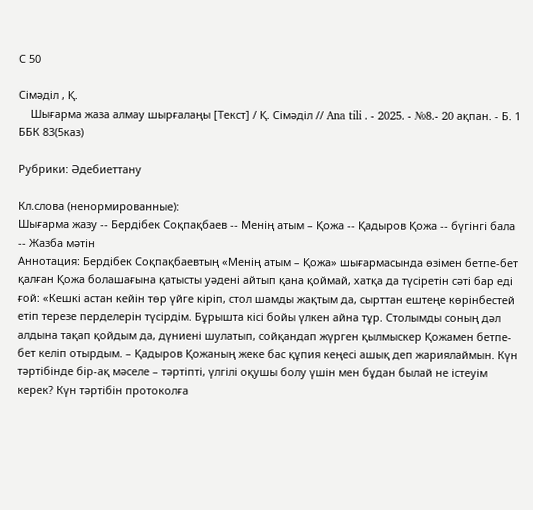С 50

Сімәділ , Қ.
    Шығарма жаза алмау шырғалаңы [Текст] / Қ. Сімәділ // Ana tili . - 2025. - №8.- 20 ақпан. - Б. 1
ББК 83(5каз)

Рубрики: Әдебиеттану

Кл.слова (ненормированные):
Шығарма жазу -- Бердібек Соқпақбаев -- Менің атым – Қожа -- Қадыров Қожа -- бүгінгі бала -- Жазба мәтін
Аннотация: Бердібек Соқпақбаевтың «Менің атым – Қожа» шығармасында өзімен бетпе-бет қалған Қожа болашағына қатысты уәдені айтып қана қоймай, хатқа да түсіретін сәті бар еді ғой: «Кешкі астан кейін төр үйге кіріп, стол шамды жақтым да, сырттан ештеңе көрінбестей етіп терезе перделерін түсірдім. Бұрышта кісі бойы үлкен айна тұр. Столымды соның дәл алдына тақап қойдым да, дүниені шулатып, сойқандап жүрген қылмыскер Қожамен бетпе-бет келіп отырдым. – Қадыров Қожаның жеке бас құпия кеңесі ашық деп жариялаймын. Күн тәртібінде бір-ақ мәселе – тәртіпті, үлгілі оқушы болу үшін мен бұдан былай не істеуім керек? Күн тәртібін протоколға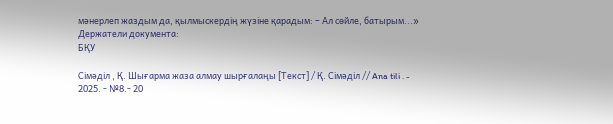мәнерлеп жаздым да, қылмыскердің жүзіне қарадым: – Ал сөйле, батырым...»
Держатели документа:
БҚУ

Сімәділ , Қ. Шығарма жаза алмау шырғалаңы [Текст] / Қ. Сімәділ // Ana tili . - 2025. - №8.- 20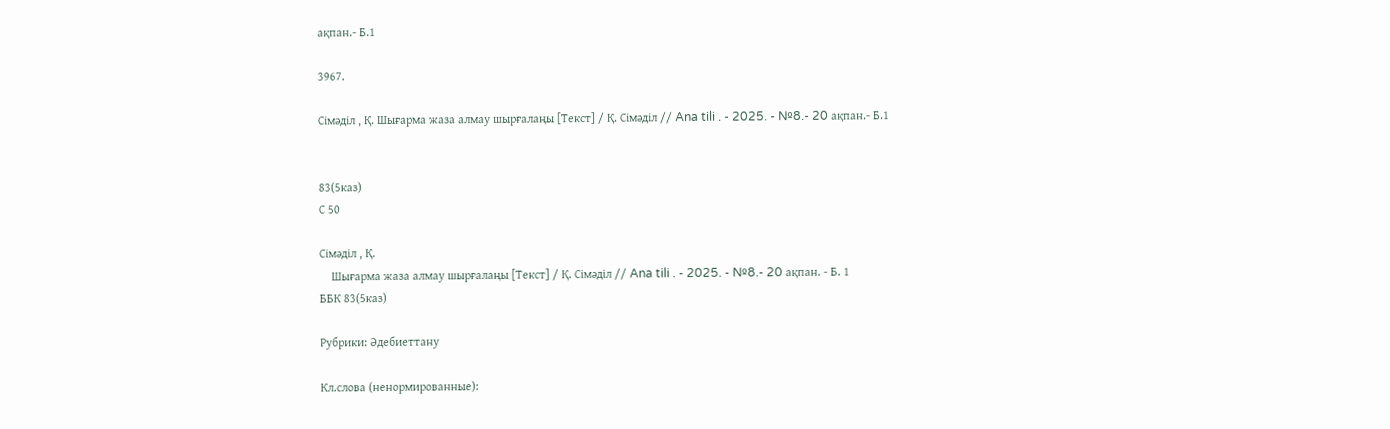ақпан.- Б.1

3967.

Сімәділ , Қ. Шығарма жаза алмау шырғалаңы [Текст] / Қ. Сімәділ // Ana tili . - 2025. - №8.- 20 ақпан.- Б.1


83(5каз)
С 50

Сімәділ , Қ.
    Шығарма жаза алмау шырғалаңы [Текст] / Қ. Сімәділ // Ana tili . - 2025. - №8.- 20 ақпан. - Б. 1
ББК 83(5каз)

Рубрики: Әдебиеттану

Кл.слова (ненормированные):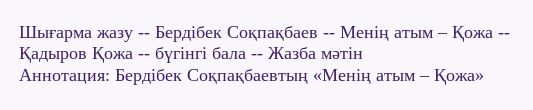Шығарма жазу -- Бердібек Соқпақбаев -- Менің атым – Қожа -- Қадыров Қожа -- бүгінгі бала -- Жазба мәтін
Аннотация: Бердібек Соқпақбаевтың «Менің атым – Қожа»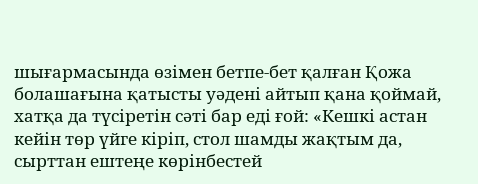шығармасында өзімен бетпе-бет қалған Қожа болашағына қатысты уәдені айтып қана қоймай, хатқа да түсіретін сәті бар еді ғой: «Кешкі астан кейін төр үйге кіріп, стол шамды жақтым да, сырттан ештеңе көрінбестей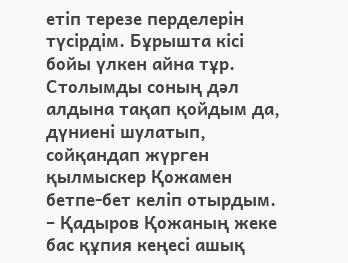етіп терезе перделерін түсірдім. Бұрышта кісі бойы үлкен айна тұр. Столымды соның дәл алдына тақап қойдым да, дүниені шулатып, сойқандап жүрген қылмыскер Қожамен бетпе-бет келіп отырдым. – Қадыров Қожаның жеке бас құпия кеңесі ашық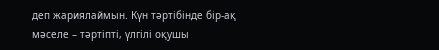деп жариялаймын. Күн тәртібінде бір-ақ мәселе – тәртіпті, үлгілі оқушы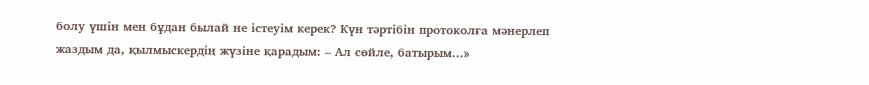болу үшін мен бұдан былай не істеуім керек? Күн тәртібін протоколға мәнерлеп жаздым да, қылмыскердің жүзіне қарадым: – Ал сөйле, батырым...»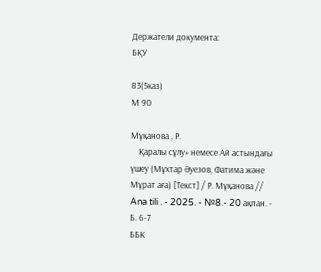Держатели документа:
БҚУ

83(5каз)
М 90

Мұқанова , Р.
    Қаралы сұлу» немесе Ай астындағы үшеу (Мұхтар Әуезов, Фатима және Мұрат аға) [Текст] / Р. Мұқанова // Ana tili . - 2025. - №8.- 20 ақпан. - Б. 6-7
ББК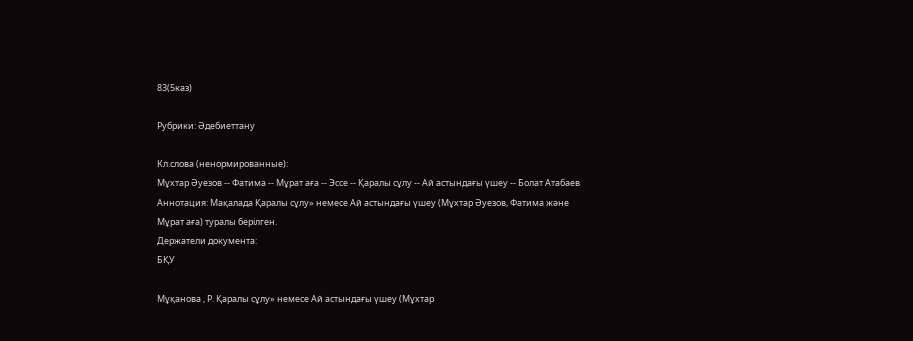83(5каз)

Рубрики: Әдебиеттану

Кл.слова (ненормированные):
Мұхтар Әуезов -- Фатима -- Мұрат аға -- Эссе -- Қаралы сұлу -- Ай астындағы үшеу -- Болат Атабаев
Аннотация: Мақалада Қаралы сұлу» немесе Ай астындағы үшеу (Мұхтар Әуезов, Фатима және Мұрат аға) туралы берілген.
Держатели документа:
БҚУ

Мұқанова , Р. Қаралы сұлу» немесе Ай астындағы үшеу (Мұхтар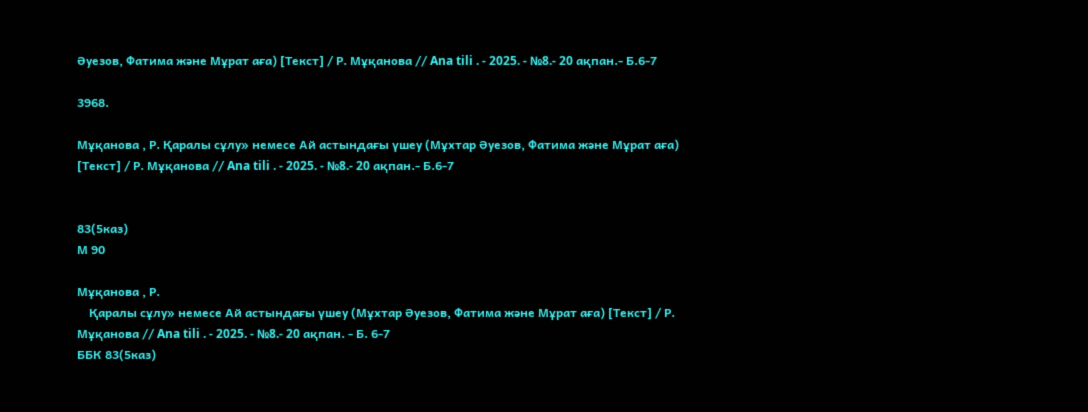Әуезов, Фатима және Мұрат аға) [Текст] / Р. Мұқанова // Ana tili . - 2025. - №8.- 20 ақпан.- Б.6-7

3968.

Мұқанова , Р. Қаралы сұлу» немесе Ай астындағы үшеу (Мұхтар Әуезов, Фатима және Мұрат аға) [Текст] / Р. Мұқанова // Ana tili . - 2025. - №8.- 20 ақпан.- Б.6-7


83(5каз)
М 90

Мұқанова , Р.
    Қаралы сұлу» немесе Ай астындағы үшеу (Мұхтар Әуезов, Фатима және Мұрат аға) [Текст] / Р. Мұқанова // Ana tili . - 2025. - №8.- 20 ақпан. - Б. 6-7
ББК 83(5каз)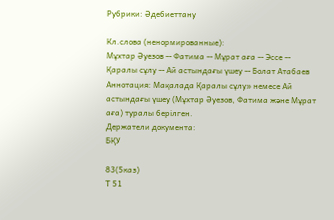Рубрики: Әдебиеттану

Кл.слова (ненормированные):
Мұхтар Әуезов -- Фатима -- Мұрат аға -- Эссе -- Қаралы сұлу -- Ай астындағы үшеу -- Болат Атабаев
Аннотация: Мақалада Қаралы сұлу» немесе Ай астындағы үшеу (Мұхтар Әуезов, Фатима және Мұрат аға) туралы берілген.
Держатели документа:
БҚУ

83(5каз)
Т 51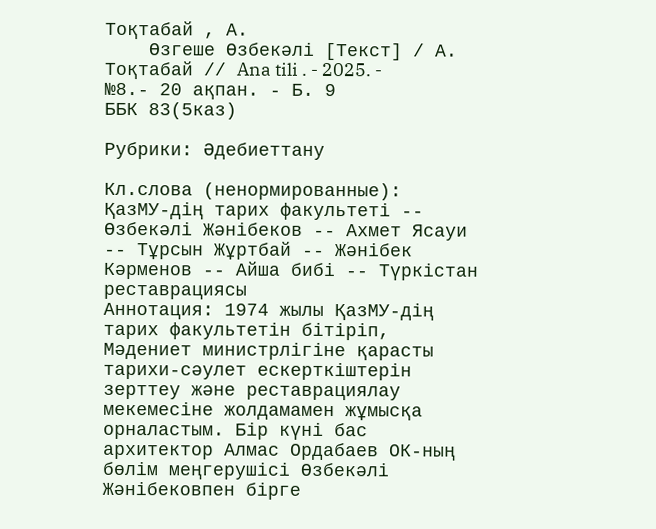Тоқтабай , А.
    Өзгеше Өзбекәлі [Текст] / А. Тоқтабай // Ana tili . - 2025. - №8.- 20 ақпан. - Б. 9
ББК 83(5каз)

Рубрики: Әдебиеттану

Кл.слова (ненормированные):
ҚазМУ-дің тарих факультеті -- Өзбекәлі Жәнібеков -- Ахмет Ясауи -- Тұрсын Жұртбай -- Жәнібек Кәрменов -- Айша бибі -- Түркістан реставрациясы
Аннотация: 1974 жылы ҚазМУ-дің тарих факультетін бітіріп, Мәдениет министрлігіне қарасты тарихи-сәулет ескерткіштерін зерттеу және реставрациялау мекемесіне жолдамамен жұмысқа орналастым. Бір күні бас архитектор Алмас Ордабаев ОК-ның бөлім меңгерушісі Өзбекәлі Жәнібековпен бірге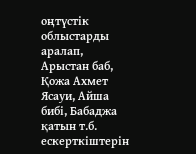оңтүстік облыстарды аралап, Арыстан баб, Қожа Ахмет Ясауи, Айша бибі, Бабаджа қатын т.б. ескерткіштерін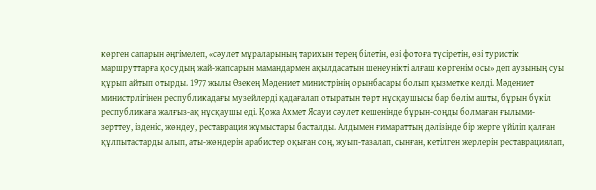көрген сапарын әңгімелеп, «сәулет мұраларының тарихын терең білетін, өзі фотоға түсіретін, өзі туристік маршруттарға қосудың жай-жапсарын мамандармен ақылдасатын шенеунікті алғаш көргенім осы» деп аузының суы құрып айтып отырды. 1977 жылы Өзекең Мәдениет министрінің орынбасары болып қызметке келді. Мәдениет министрлігінен республикадағы музейлерді қадағалап отыратын төрт нұсқаушысы бар бөлім ашты, бұрын бүкіл республикаға жалғыз-ақ нұсқаушы еді. Қожа Ахмет Ясауи сәулет кешенінде бұрын-соңды болмаған ғылыми-зерттеу, ізденіс, жөндеу, реставрация жұмыстары басталды. Алдымен ғимараттың дәлізінде бір жерге үйіліп қалған құлпытастарды алып, аты-жөндерін арабистер оқыған соң, жуып-тазалап, сынған, кетілген жерлерін реставрациялап,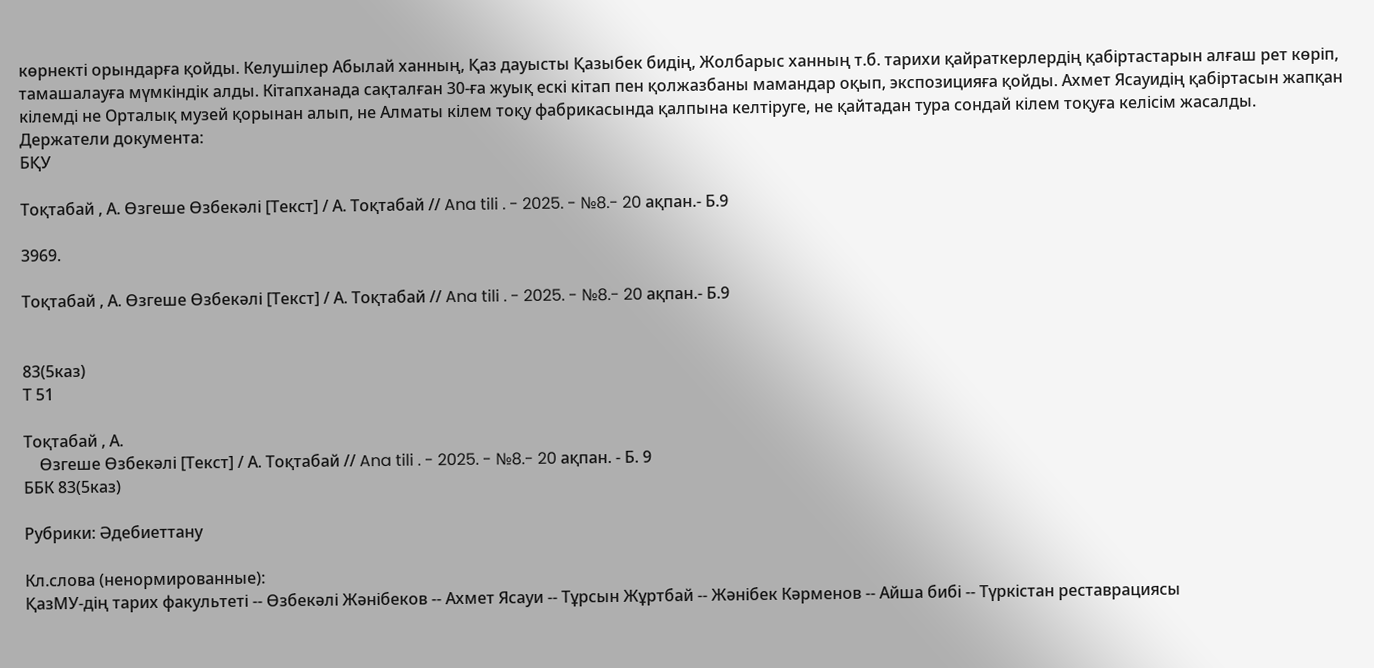көрнекті орындарға қойды. Келушілер Абылай ханның, Қаз дауысты Қазыбек бидің, Жолбарыс ханның т.б. тарихи қайраткерлердің қабіртастарын алғаш рет көріп, тамашалауға мүмкіндік алды. Кітапханада сақталған 30-ға жуық ескі кітап пен қолжазбаны мамандар оқып, экспозицияға қойды. Ахмет Ясауидің қабіртасын жапқан кілемді не Орталық музей қорынан алып, не Алматы кілем тоқу фабрикасында қалпына келтіруге, не қайтадан тура сондай кілем тоқуға келісім жасалды.
Держатели документа:
БҚУ

Тоқтабай , А. Өзгеше Өзбекәлі [Текст] / А. Тоқтабай // Ana tili . - 2025. - №8.- 20 ақпан.- Б.9

3969.

Тоқтабай , А. Өзгеше Өзбекәлі [Текст] / А. Тоқтабай // Ana tili . - 2025. - №8.- 20 ақпан.- Б.9


83(5каз)
Т 51

Тоқтабай , А.
    Өзгеше Өзбекәлі [Текст] / А. Тоқтабай // Ana tili . - 2025. - №8.- 20 ақпан. - Б. 9
ББК 83(5каз)

Рубрики: Әдебиеттану

Кл.слова (ненормированные):
ҚазМУ-дің тарих факультеті -- Өзбекәлі Жәнібеков -- Ахмет Ясауи -- Тұрсын Жұртбай -- Жәнібек Кәрменов -- Айша бибі -- Түркістан реставрациясы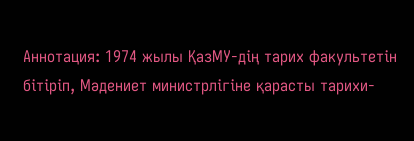Аннотация: 1974 жылы ҚазМУ-дің тарих факультетін бітіріп, Мәдениет министрлігіне қарасты тарихи-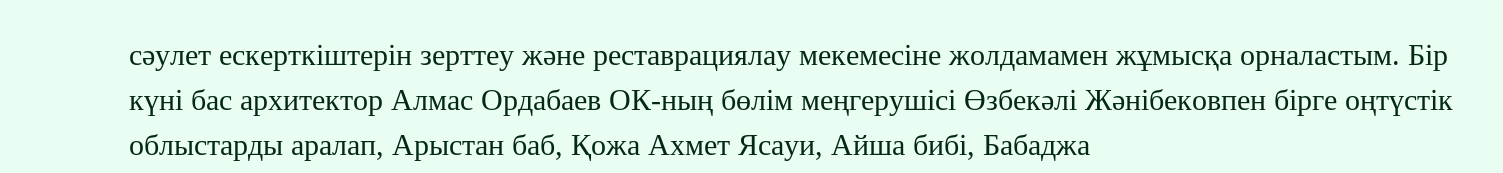сәулет ескерткіштерін зерттеу және реставрациялау мекемесіне жолдамамен жұмысқа орналастым. Бір күні бас архитектор Алмас Ордабаев ОК-ның бөлім меңгерушісі Өзбекәлі Жәнібековпен бірге оңтүстік облыстарды аралап, Арыстан баб, Қожа Ахмет Ясауи, Айша бибі, Бабаджа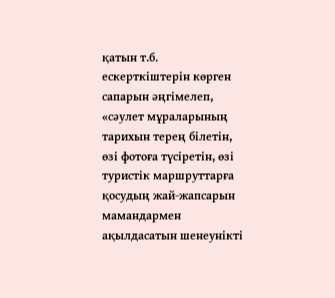қатын т.б. ескерткіштерін көрген сапарын әңгімелеп, «сәулет мұраларының тарихын терең білетін, өзі фотоға түсіретін, өзі туристік маршруттарға қосудың жай-жапсарын мамандармен ақылдасатын шенеунікті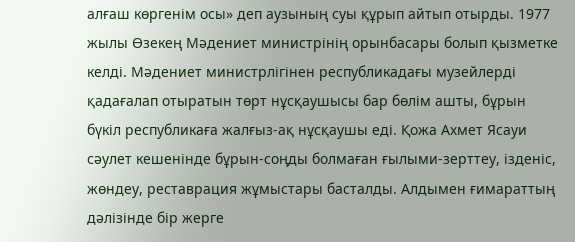алғаш көргенім осы» деп аузының суы құрып айтып отырды. 1977 жылы Өзекең Мәдениет министрінің орынбасары болып қызметке келді. Мәдениет министрлігінен республикадағы музейлерді қадағалап отыратын төрт нұсқаушысы бар бөлім ашты, бұрын бүкіл республикаға жалғыз-ақ нұсқаушы еді. Қожа Ахмет Ясауи сәулет кешенінде бұрын-соңды болмаған ғылыми-зерттеу, ізденіс, жөндеу, реставрация жұмыстары басталды. Алдымен ғимараттың дәлізінде бір жерге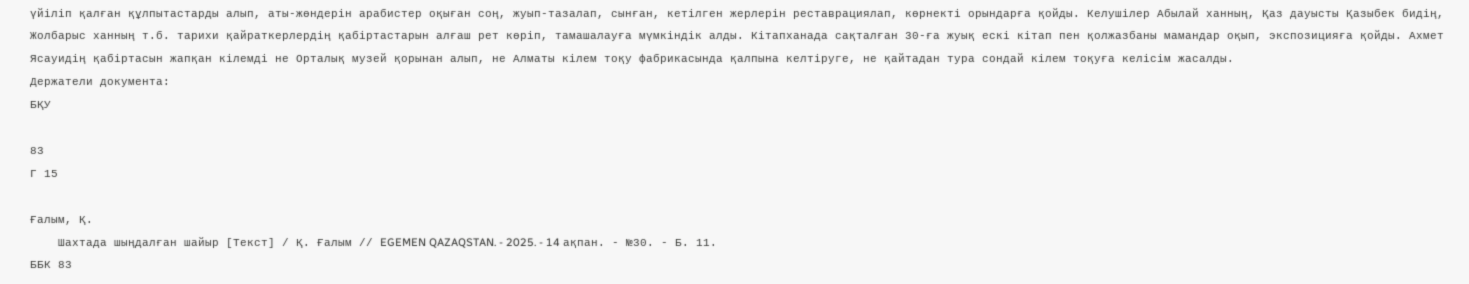үйіліп қалған құлпытастарды алып, аты-жөндерін арабистер оқыған соң, жуып-тазалап, сынған, кетілген жерлерін реставрациялап, көрнекті орындарға қойды. Келушілер Абылай ханның, Қаз дауысты Қазыбек бидің, Жолбарыс ханның т.б. тарихи қайраткерлердің қабіртастарын алғаш рет көріп, тамашалауға мүмкіндік алды. Кітапханада сақталған 30-ға жуық ескі кітап пен қолжазбаны мамандар оқып, экспозицияға қойды. Ахмет Ясауидің қабіртасын жапқан кілемді не Орталық музей қорынан алып, не Алматы кілем тоқу фабрикасында қалпына келтіруге, не қайтадан тура сондай кілем тоқуға келісім жасалды.
Держатели документа:
БҚУ

83
Г 15

Ғалым, Қ.
    Шахтада шыңдалған шайыр [Текст] / Қ. Ғалым // EGEMEN QAZAQSTAN. - 2025. - 14 ақпан. - №30. - Б. 11.
ББК 83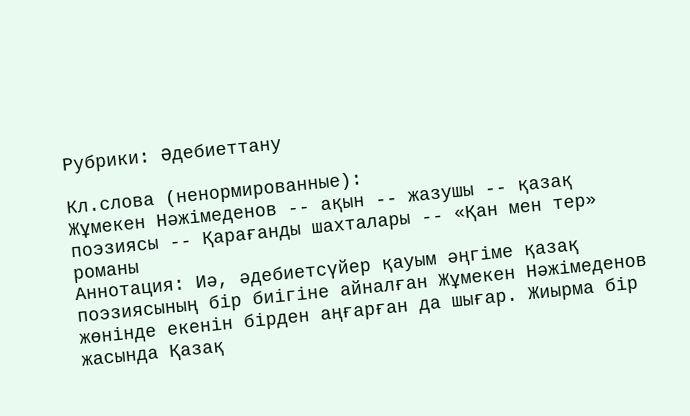Рубрики: Әдебиеттану

Кл.слова (ненормированные):
Жұмекен Нәжімеденов -- ақын -- жазушы -- қазақ поэзиясы -- Қарағанды шахталары -- «Қан мен тер» романы
Аннотация: Иә, әдебиетсүйер қауым әңгіме қазақ поэзиясының бір биігіне айналған Жұмекен Нәжімеденов жөнінде екенін бірден аңғарған да шығар. Жиырма бір жасында Қазақ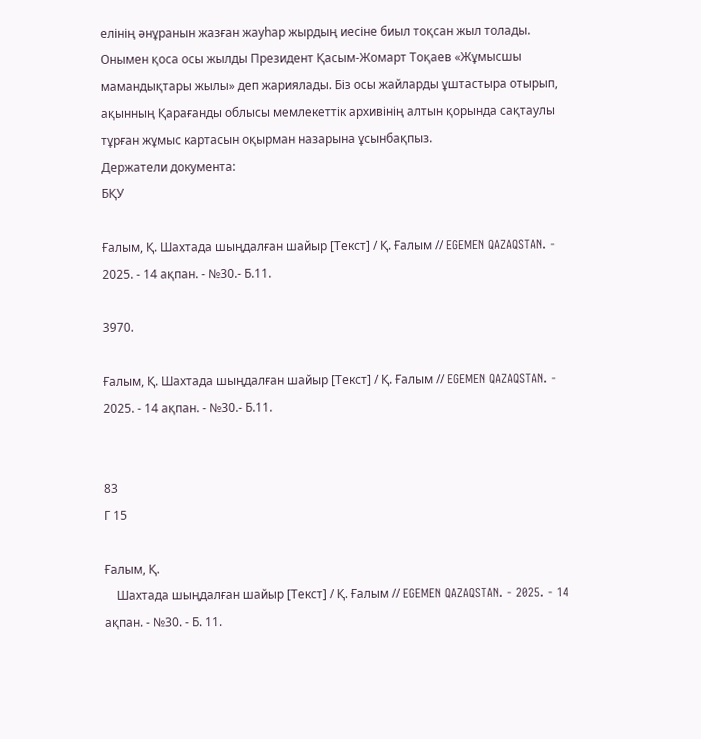елінің әнұранын жазған жауһар жырдың иесіне биыл тоқсан жыл толады. Онымен қоса осы жылды Президент Қасым-Жомарт Тоқаев «Жұмысшы мамандықтары жылы» деп жариялады. Біз осы жайларды ұштастыра отырып, ақынның Қарағанды облысы мемлекеттік архивінің алтын қорында сақтаулы тұрған жұмыс картасын оқырман назарына ұсынбақпыз.
Держатели документа:
БҚУ

Ғалым, Қ. Шахтада шыңдалған шайыр [Текст] / Қ. Ғалым // EGEMEN QAZAQSTAN. - 2025. - 14 ақпан. - №30.- Б.11.

3970.

Ғалым, Қ. Шахтада шыңдалған шайыр [Текст] / Қ. Ғалым // EGEMEN QAZAQSTAN. - 2025. - 14 ақпан. - №30.- Б.11.


83
Г 15

Ғалым, Қ.
    Шахтада шыңдалған шайыр [Текст] / Қ. Ғалым // EGEMEN QAZAQSTAN. - 2025. - 14 ақпан. - №30. - Б. 11.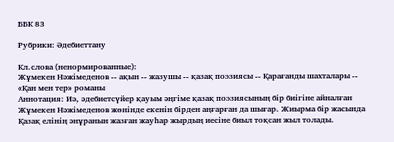ББК 83

Рубрики: Әдебиеттану

Кл.слова (ненормированные):
Жұмекен Нәжімеденов -- ақын -- жазушы -- қазақ поэзиясы -- Қарағанды шахталары -- «Қан мен тер» романы
Аннотация: Иә, әдебиетсүйер қауым әңгіме қазақ поэзиясының бір биігіне айналған Жұмекен Нәжімеденов жөнінде екенін бірден аңғарған да шығар. Жиырма бір жасында Қазақ елінің әнұранын жазған жауһар жырдың иесіне биыл тоқсан жыл толады.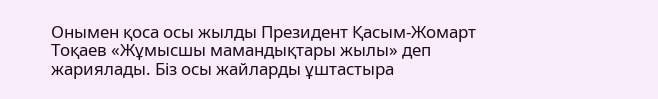Онымен қоса осы жылды Президент Қасым-Жомарт Тоқаев «Жұмысшы мамандықтары жылы» деп жариялады. Біз осы жайларды ұштастыра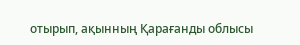отырып, ақынның Қарағанды облысы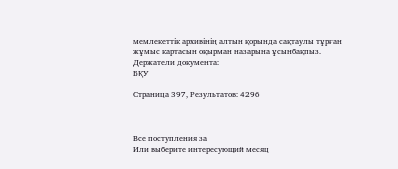мемлекеттік архивінің алтын қорында сақтаулы тұрған жұмыс картасын оқырман назарына ұсынбақпыз.
Держатели документа:
БҚУ

Страница 397, Результатов: 4296



Все поступления за
Или выберите интересующий месяц